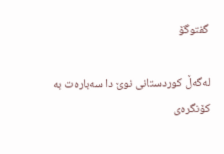گفتوگۆ

لەگەڵ کوردستانی نوێ دا سەبارەت بە كۆنگره‌ی‌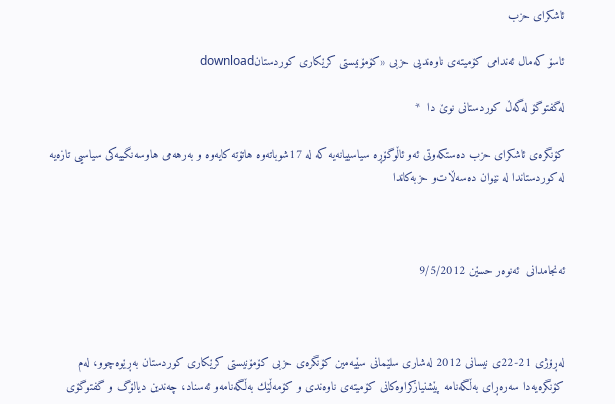ئاشكرای حزب

ئاسۆ كه‌مال ئه‌ندامی‌ كۆمیته‌ی‌ ناوه‌ندیی حزبی «كۆمۆنیستی‌ كرێكاری کوردستانdownload

لەگفتوگۆ لەگەڵ کوردستانی نوێ دا  *

كۆنگره‌ی‌ ئاشكرای حزب ده‌ستكه‌وتی‌ ئه‌و ئاڵوگۆڕه‌ سیاسییانه‌یه‌ كه‌ له‌ 17شوباتەوە هاتۆته‌ كایه‌وه‌ و بەرهەمی هاوسه‌نگییه‌كی سیاسیی تازه‌یه‌ له‌ كوردستاندا له‌ نێوان ده‌سه‌ڵات‌و حزبه‌كاندا



ئەنجامدانی ‌ ئه‌نوه‌ر حسێن‌ 9/5/2012



له‌ڕۆژی‌ 21-22ی‌ نیسانی‌ 2012 له‌شاری‌ سلێمانی‌ سێیه‌مین كۆنگره‌ی‌ حزبی‌ كۆمۆنیستی‌ كرێكاری كوردستان به‌ڕێوه‌چوو، له‌م كۆنگره‌یه‌دا سه‌ره‌ڕای‌ به‌ڵگه‌نامه‌ پێشنیازكراوه‌كانی كۆمیته‌ی‌ ناوه‌ندی‌ و كۆمه‌ڵێك به‌ڵگه‌نامه‌و ئه‌سناد، چه‌ندین دیالۆگ و گفتوگۆی‌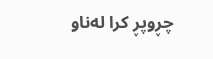چڕوپڕ كرا له‌ناو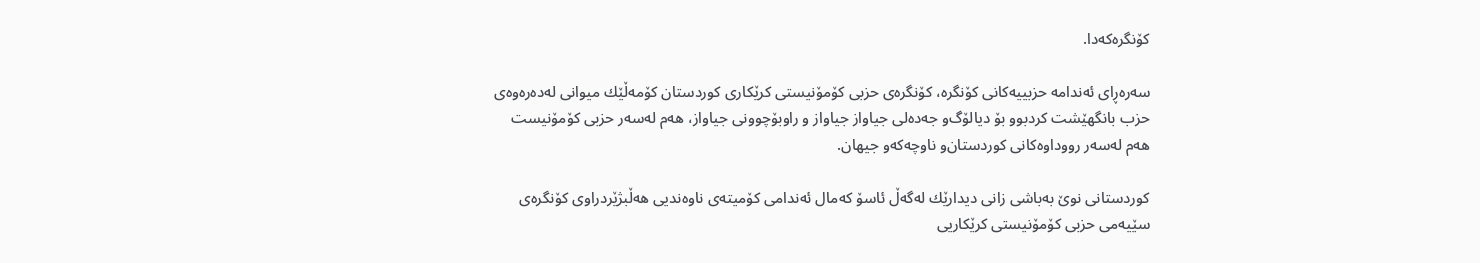كۆنگره‌كه‌دا.

سه‌ره‌ڕای ئه‌ندامه‌ حزبییه‌كانی‌ كۆنگره‌، كۆنگره‌ی‌ حزبی‌ كۆمۆنیستی‌ كرێكاری كوردستان كۆمه‌ڵێك میوانی له‌ده‌ره‌وه‌ی‌ حزب بانگهێشت كردبوو بۆ دیالۆگ‌و جه‌ده‌لی‌ جیاواز جیاواز و راوبۆچوونی‌ جیاواز، هه‌م له‌سه‌ر حزبی‌ كۆمۆنیست هه‌م له‌سه‌ر رووداوه‌كانی‌ كوردستان‌و ناوچه‌كه‌و جیهان.

كوردستانی‌ نوێ‌ به‌باشی زانی‌ دیدارێك له‌گه‌ڵ ئاسۆ كه‌مال ئه‌ندامی‌ كۆمیته‌ی‌ ناوه‌ندیی‌ هه‌ڵبژێردراوی‌ كۆنگره‌ی‌ سێیه‌می‌ حزبی‌ كۆمۆنیستی‌ كرێكاریی‌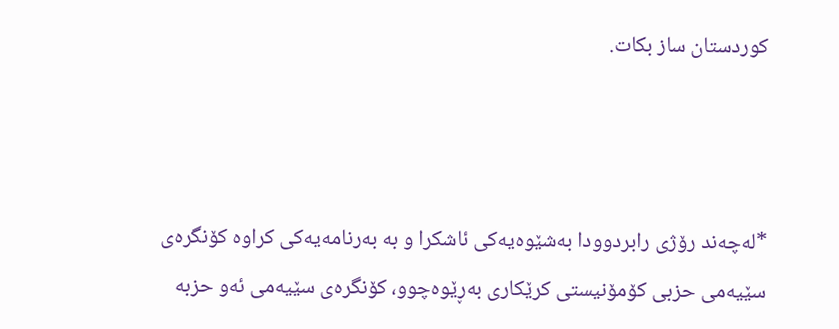كوردستان ساز بكات.



*له‌چه‌ند رۆژی‌ رابردوودا به‌شێوه‌یه‌كی‌ ئاشكرا و به‌ به‌رنامه‌یه‌كی كراوه‌ كۆنگره‌ی‌ سێیه‌می‌ حزبی‌ كۆمۆنیستی‌ كرێكاری‌ به‌ڕێوه‌چوو، كۆنگره‌ی‌ سێیه‌می‌ ئه‌و حزبه‌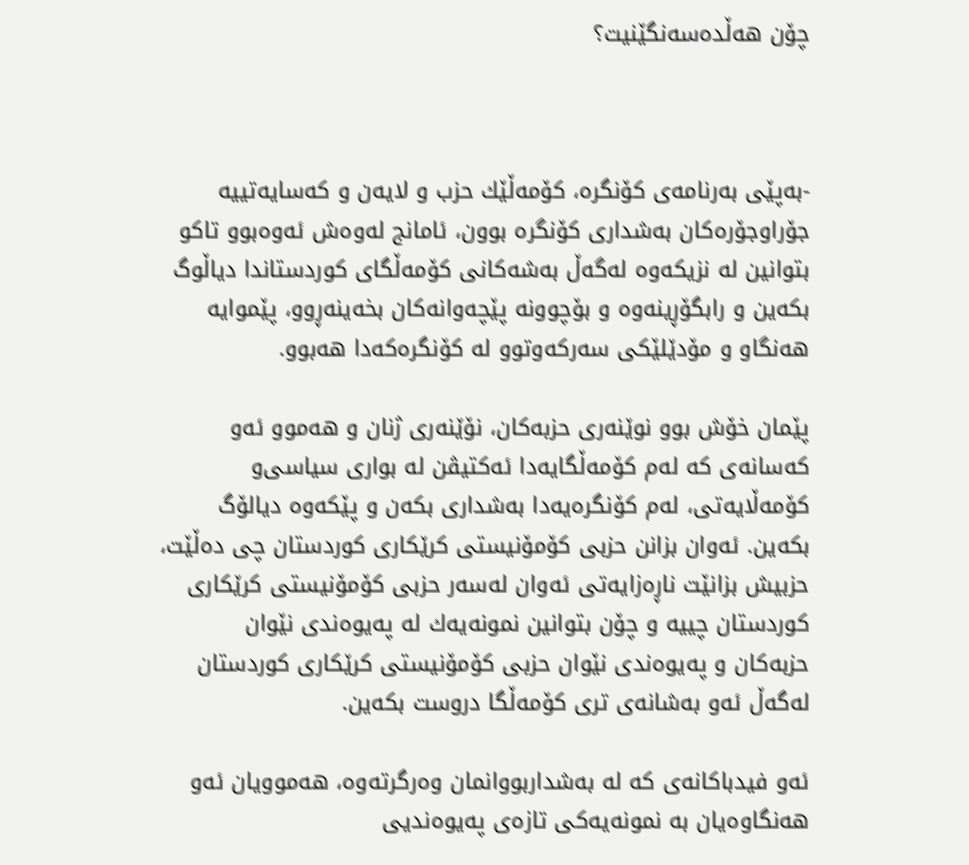چۆن هه‌ڵده‌سه‌نگێنیت؟



-به‌پێی‌ به‌رنامه‌ی كۆنگره‌، كۆمه‌ڵێك حزب ‌و لایه‌ن ‌و كه‌سایه‌تییه‌ جۆراوجۆره‌كان به‌شداری‌ كۆنگره‌ بوون، ئامانج له‌وه‌ش ئه‌وه‌بوو تاكو بتوانین له‌ نزیكه‌وه‌ له‌گه‌ڵ به‌شه‌كانی‌ كۆمه‌ڵگای‌ كوردستاندا دیاڵوگ بكه‌ین و رابگۆڕینه‌وه‌ و بۆچوونه‌ پێچه‌وانه‌كان بخه‌ینه‌ڕوو، پێموایه‌ هه‌نگاو و مۆدێلێكی‌ سه‌ركه‌وتوو له‌ كۆنگره‌كه‌دا هه‌بوو.

پێمان خۆش بوو نوێنه‌ری‌ حزبه‌كان، نۆێنه‌ری‌ ژنان و هه‌موو ئه‌و كه‌سانه‌ی‌ كه‌ له‌م كۆمه‌ڵگایه‌دا ئه‌كتیڤن له‌ بواری‌ سیاسی‌‌و كۆمه‌ڵایه‌تی‌، له‌م كۆنگره‌یه‌دا به‌شداری‌ بكه‌ن و پێكه‌وه‌ دیالۆگ بكه‌ین. ئه‌وان بزانن حزبی‌ كۆمۆنیستی‌ كرێكاری‌ كوردستان چی‌ ده‌ڵێت، حزبیش بزانێت ناڕه‌زایه‌تی‌ ئه‌وان له‌سه‌ر حزبی‌ كۆمۆنیستی‌ كرێكاری‌ كوردستان چییه‌ و چۆن بتوانین نمونه‌یه‌ك له‌ په‌یوه‌ندی‌ نێوان حزبه‌كان ‌و په‌یوه‌ندی‌ نێوان حزبی‌ كۆمۆنیستی‌ كرێكاری‌ كوردستان له‌گه‌ڵ ئه‌و به‌شانه‌ی‌ تری‌ كۆمه‌ڵگا دروست بكه‌ین.

ئه‌و فیدباكانه‌ی‌ كه‌ له‌ به‌شداربووانمان وه‌رگرته‌وه‌، هه‌موویان ئه‌و هه‌نگاوه‌یان به‌ نمونه‌یه‌كی‌ تازه‌ی‌ په‌یوه‌ندیی‌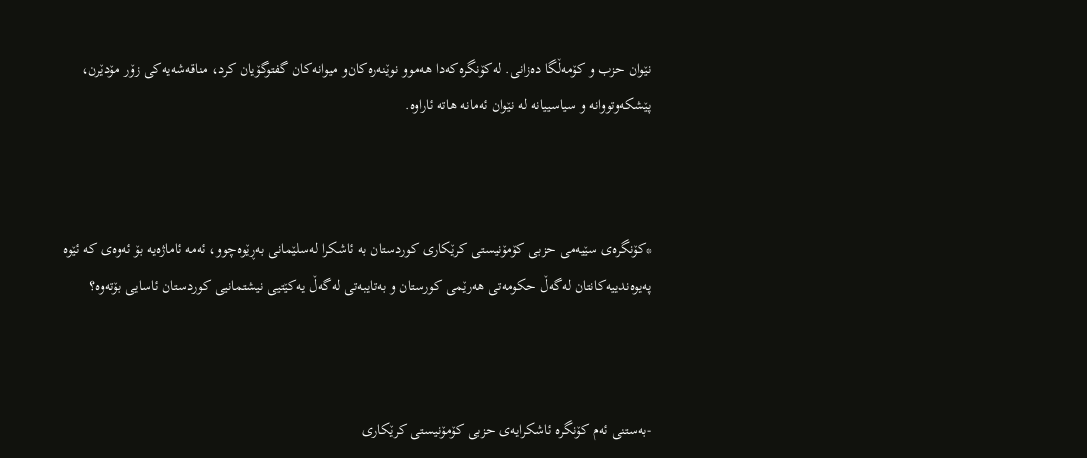نێوان حزب و كۆمه‌ڵگا ده‌زانی‌. له‌كۆنگره‌كه‌دا هه‌موو نوێنه‌ره‌كان‌و میوانه‌كان گفتوگۆیان كرد، مناقه‌شه‌یه‌كی‌ زۆر مۆدێرن، پێشكه‌وتووانه‌ و سیاسییانه‌ له‌ نێوان ئه‌مانه‌ هاته‌ ئاراوه‌.



*كۆنگره‌ی‌ سێیه‌می‌ حزبی‌ كۆمۆنیستی‌ كرێكاری‌ كوردستان به‌ ئاشكرا له‌سلێمانی‌ به‌ڕێوه‌چوو، ئه‌مه‌ ئاماژه‌یه‌ بۆ ئه‌وه‌ی‌ كه‌ ئێوه‌ په‌یوه‌ندییه‌كانتان له‌گه‌ڵ حكومه‌تی‌ هه‌رێمی‌ كورستان ‌و به‌تایبه‌تی‌ له‌گه‌ڵ یه‌كێتیی‌ نیشتمانیی كوردستان ئاسایی‌ بۆته‌وه‌؟



-به‌ستنی‌ ئه‌م كۆنگره‌ ئاشكرایه‌ی‌ حزبی‌ كۆمۆنیستی‌ كرێكاری‌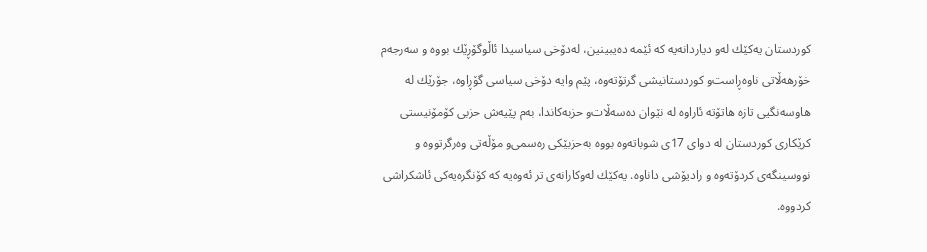كوردستان یه‌كێك له‌و دیاردانه‌یه‌ كه‌ ئێمه‌ ده‌یبینین، له‌دۆخی سیاسیدا ئاڵوگۆڕێك بووه‌ و سه‌رجه‌م خۆرهه‌ڵاتی‌ ناوه‌ڕاست‌و كوردستانیشی‌ گرتۆته‌وه‌، پێم وایه‌ دۆخی سیاسی‌ گۆڕاوه‌، جۆرێك له‌ هاوسه‌نگیی تازه‌ هاتۆته‌ ئاراوه‌ له‌ نێوان ده‌سه‌ڵات‌و حزبه‌كاندا، به‌م پێیه‌ش حزبی‌ كۆمۆنیستی‌ كرێكاری‌ كوردستان له‌ دوای‌ 17ی‌ شوباته‌وه‌ بووه‌ به‌حزبێكی‌ ره‌سمی‌‌و مۆڵه‌تی‌ وه‌رگرتووه‌ و نووسینگه‌ی‌ كردۆته‌وه‌ و رادیۆشی‌ داناوه‌. یه‌كێك له‌وكارانه‌ی‌ تر ئه‌وه‌یه‌ كه‌ كۆنگره‌یه‌كی‌ ئاشكراشی‌ كردووه‌.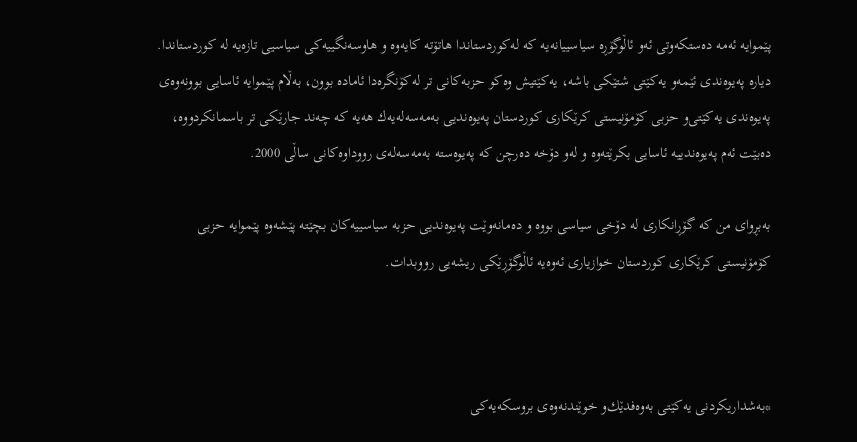پێموایه‌ ئه‌مه‌ ده‌ستكه‌وتی‌ ئه‌و ئاڵوگۆڕه‌ سیاسییانه‌یه‌ كه‌ له‌كوردستاندا هاتۆته‌ كایه‌وه‌ و هاوسه‌نگییه‌كی سیاسیی تازه‌یه‌ له‌ كوردستاندا. دیاره‌ په‌یوه‌ندی‌ ئێمه‌و یه‌كێتی‌ شتێكی‌ باشه‌، یه‌كێتیش وه‌كو حزبه‌كانی‌ تر له‌كۆنگره‌دا ئاماده‌ بوون، به‌ڵام پێموایه‌ ئاسایی بوونه‌وه‌ی‌ په‌یوه‌ندی‌ یه‌كێتی‌‌و حزبی‌ كۆمۆنیستی‌ كرێكاری‌ كوردستان په‌یوه‌ندیی به‌مه‌سه‌له‌یه‌ك هه‌یه‌ كه‌ چه‌ند جارێكی‌ تر باسمانكردووه‌، ده‌بێت ئه‌م په‌یوه‌ندییه‌ ئاسایی‌ بكرێته‌وه‌ و له‌و دۆخه‌ ده‌رچن كه‌ په‌یوه‌سته‌ به‌مه‌سه‌له‌ی‌ رووداوه‌كانی‌ ساڵی‌ 2000.

به‌بڕوای‌ من كه‌ گۆڕانكاری‌ له‌ دۆخی سیاسی‌ بووه‌ و ده‌مانه‌وێت په‌یوه‌ندیی‌ حزبه‌ سیاسییه‌كان بچێته‌ پێشه‌وه‌ پێموایه‌ حزبی‌ كۆمۆنیستی‌ كرێكاری‌ كوردستان خوازیاری‌ ئه‌وه‌یه‌ ئاڵوگۆڕێكی‌ ریشه‌یی رووبدات.



*به‌شداریكردنی‌ یه‌كێتی به‌وه‌فدێك‌و خوێندنه‌وه‌ی‌ بروسكه‌یه‌كی‌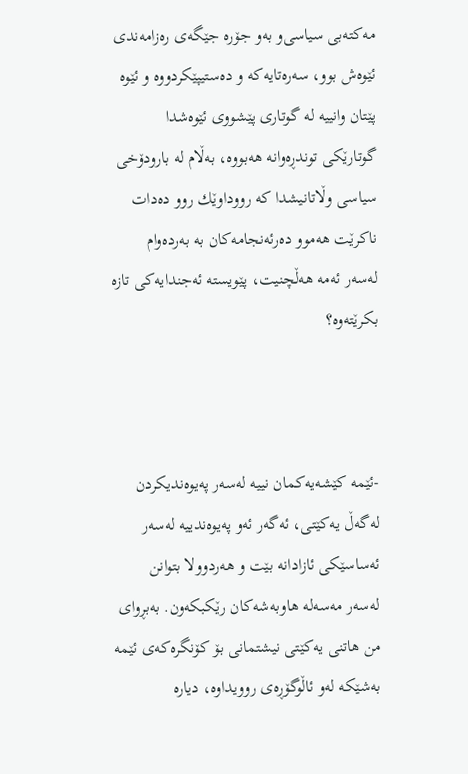مه‌كته‌بی‌ سیاسی‌‌و به‌و جۆره‌ جێگه‌ی‌ ره‌زامه‌ندی‌ ئێوه‌ش بوو، سه‌ره‌تایه‌كه‌ و ده‌ستیپێكردووه‌ و ئێوه‌ پێتان وانییه‌ له‌ گوتاری‌ پێشووی‌ ئێوه‌شدا گوتارێكی‌ توندڕه‌وانه‌ هه‌بووه‌، به‌ڵام له‌ بارودۆخی‌ سیاسی‌ وڵاتانیشدا كه‌ رووداوێك روو ده‌دات ناكرێت هه‌موو ده‌رئه‌نجامه‌كان به‌ به‌رده‌وام له‌سه‌ر ئه‌مه‌ هه‌ڵچنیت، پێویسته‌ ئه‌جندایه‌كی‌ تازه‌ بكرێته‌وه‌؟



-ئێمه‌ كێشه‌یه‌كمان نییه‌ له‌سه‌ر په‌یوه‌ندیكردن له‌گه‌ڵ یه‌كێتی‌، ئه‌گه‌ر ئه‌و په‌یوه‌ندییه‌ له‌سه‌ر ئه‌ساسێكی‌ ئازادانه‌ بێت و هه‌ردوولا بتوانن له‌سه‌ر مه‌سه‌له‌ هاوبه‌شه‌كان رێكبكه‌ون. به‌بڕوای‌ من هاتنی‌ یه‌كێتی‌ نیشتمانی‌ بۆ كۆنگره‌كه‌ی‌ ئێمه‌ به‌شێكه‌ له‌و ئاڵوگۆڕه‌ی‌ روویداوه‌، دیاره‌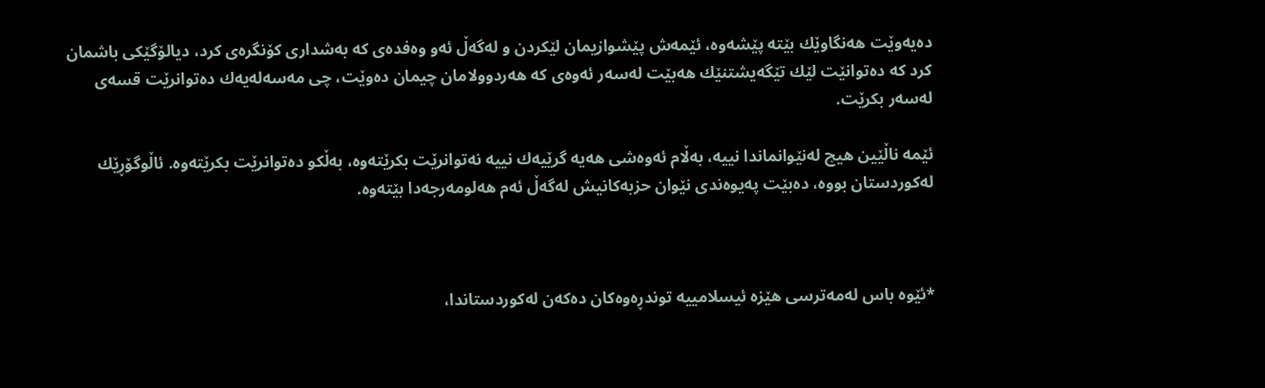ده‌یه‌وێت هه‌نگاوێك بێته‌ پێشه‌وه‌، ئێمه‌ش پێشوازیمان لێكردن و له‌گه‌ڵ‌ ئه‌و وه‌فده‌ی كه‌ به‌شداری كۆنگره‌ی‌ كرد، دیالۆگێكی‌ باشمان كرد كه‌ ده‌توانێت لێك تێگه‌یشتنێك هه‌بێت له‌سه‌ر ئه‌وه‌ی‌ كه‌ هه‌ردوولامان چیمان ده‌وێت، چی‌ مه‌سه‌له‌یه‌ك ده‌توانرێت قسه‌ی‌ له‌سه‌ر بكرێت.

ئێمه‌ ناڵێین هیچ له‌نێوانماندا نییه‌، به‌ڵام ئه‌وه‌شی‌ هه‌یه‌ گرێیه‌ك نییه‌ نه‌توانرێت بكرێته‌وه‌، به‌ڵكو ده‌توانرێت بكرێته‌وه‌. ئاڵوگۆڕێك له‌كوردستان بووه‌، ده‌بێت په‌یوه‌ندی نێوان حزبه‌كانیش له‌گه‌ڵ‌ ئه‌م هه‌لومه‌رجه‌دا بێته‌وه‌.



*ئێوه‌ باس له‌مه‌ترسی هێزه‌ ئیسلامییه‌ توندڕه‌وه‌كان ده‌كه‌ن له‌كوردستاندا،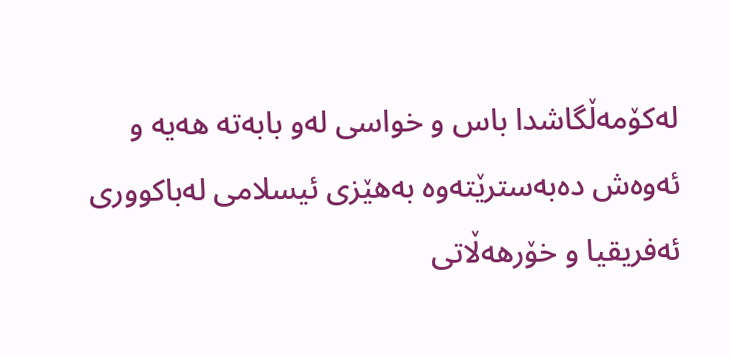له‌كۆمه‌ڵگاشدا باس و خواسی‌ له‌و بابه‌ته‌ هه‌یه‌ و ئه‌وه‌ش ده‌به‌سترێته‌وه‌ به‌هێزی‌ ئیسلامی له‌باكووری‌ ئه‌فریقیا و خۆرهه‌ڵاتی‌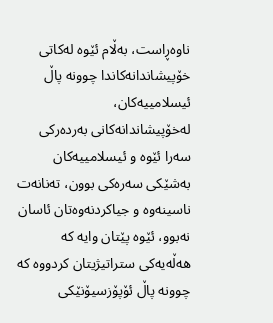ناوه‌ڕاست، به‌ڵام ئێوه‌ له‌كاتی‌ خۆپیشاندانه‌كاندا چوونه‌ پاڵ ئیسلامییه‌كان، له‌خۆپیشاندانه‌كانی‌ به‌رده‌ركی سه‌را ئێوه‌ و ئیسلامییه‌كان به‌شێكی‌ سه‌ره‌كی بوون، ته‌نانه‌ت ناسینه‌وه‌ و جیاكردنه‌وه‌تان ئاسان نه‌بوو، ئێوه‌ پێتان وایه‌ كه‌ هه‌ڵه‌یه‌كی ستراتیژیتان كردووه‌ كه‌ چوونه‌ پاڵ ئۆپۆزسیۆنێكی‌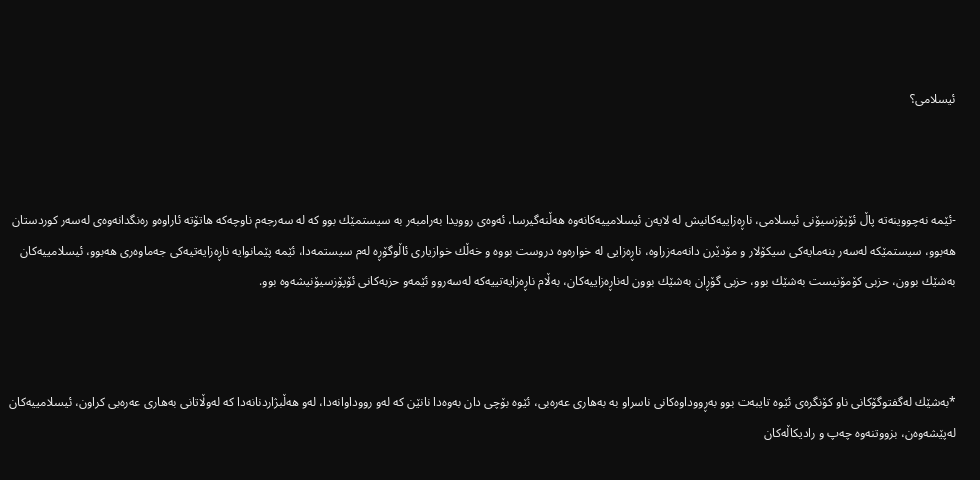ئیسلامی؟



-ئێمه‌ نه‌چووینه‌ته‌ پاڵ ئۆپۆزسیۆنی‌ ئیسلامی‌، ناڕه‌زاییه‌كانیش له‌ لایه‌ن ئیسلامییه‌كانه‌وه‌ هه‌ڵنه‌گیرسا، ئه‌وه‌ی‌ روویدا به‌رامبه‌ر به‌ سیستمێك بوو كه‌ له‌ سه‌رجه‌م ناوچه‌كه‌ هاتۆته‌ ئاراوه‌‌و ره‌نگدانه‌وه‌ی‌ له‌سه‌ر كوردستان هه‌بوو، سیستمێكه‌ له‌سه‌ر بنه‌مایه‌كی‌ سیكۆلار و مۆدێرن دانه‌مه‌زراوه‌، ناڕه‌زایی‌ له‌ خواره‌وه‌ دروست بووه‌ و خه‌ڵك خوازیاری‌ ئاڵوگۆڕه‌ له‌م سیستمه‌دا، ئێمه‌ پێمانوایه‌ ناڕه‌زایه‌تیه‌كی‌ جه‌ماوه‌ری‌ هه‌بوو، ئیسلامییه‌كان به‌شێك بوون، حزبی‌ كۆمۆنیست به‌شێك بوو، حزبی‌ گۆڕان به‌شێك بوون له‌ناڕه‌زاییه‌كان، به‌ڵام ناڕه‌زایه‌تییه‌كه‌ له‌سه‌روو ئێمه‌و حزبه‌كانی‌ ئۆپۆزسیۆنیشه‌وه‌ بوو.



*به‌شێك له‌گفتوگۆكانی‌ ناو كۆنگره‌ی‌ ئێوه‌ تایبه‌ت بوو به‌ڕووداوه‌كانی‌ ناسراو به‌ به‌هاری‌ عه‌ره‌بی‌، ئێوه‌ بۆچی‌ دان به‌وه‌دا نانێن كه‌ له‌و رووداوانه‌دا، له‌و هه‌ڵبژاردنانه‌دا كه‌ له‌وڵاتانی‌ به‌هاری‌ عه‌ره‌بی‌ كراون، ئیسلامییه‌كان له‌پێشه‌وه‌ن، بزووتنه‌وه‌ چه‌پ و رادیكاڵه‌كان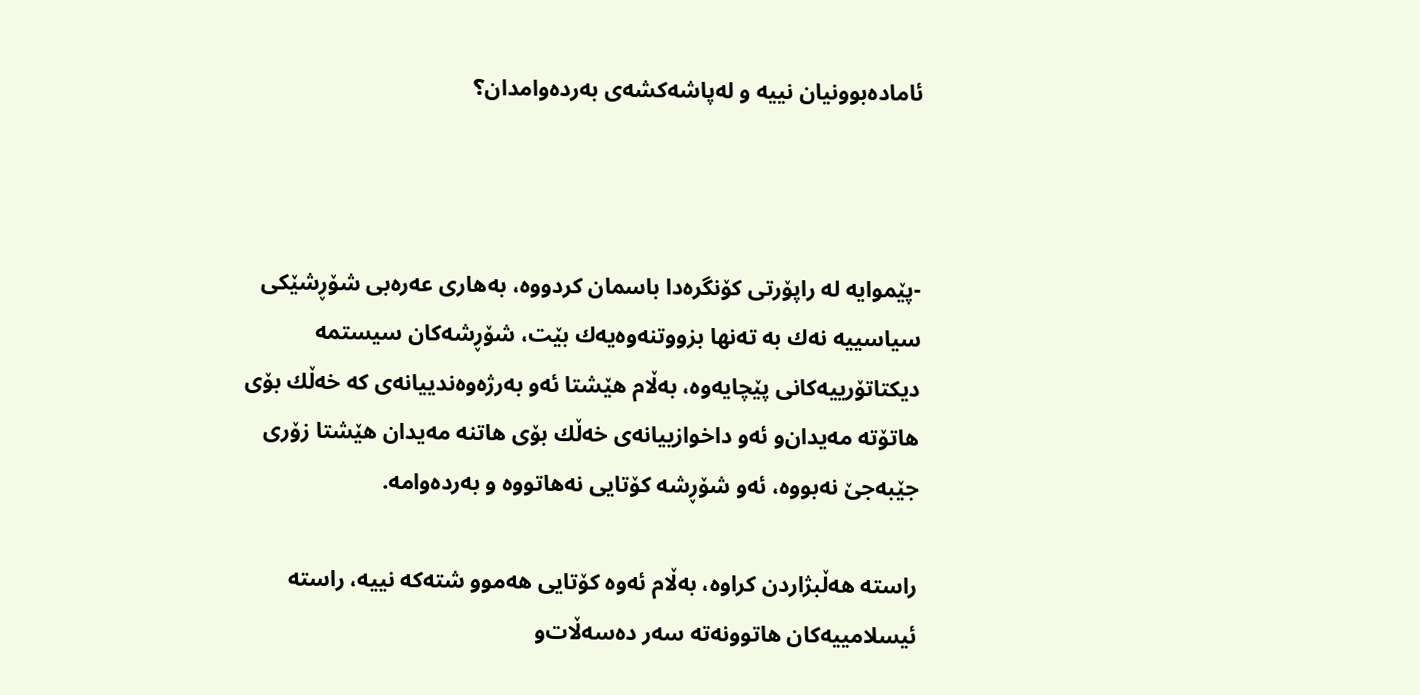ئاماده‌بوونیان نییه‌ و له‌پاشه‌كشه‌ی‌ به‌رده‌وامدان؟



-پێموایه‌ له‌ راپۆرتی‌ كۆنگره‌دا باسمان كردووه‌، به‌هاری‌ عه‌ره‌بی‌ شۆڕشێكی‌ سیاسییه‌ نه‌ك به‌ ته‌نها بزووتنه‌وه‌یه‌ك بێت، شۆڕشه‌كان سیستمه‌ دیكتاتۆرییه‌كانی‌ پێچایه‌وه‌، به‌ڵام هێشتا ئه‌و به‌رژه‌وه‌ندییانه‌ی‌ كه‌ خه‌ڵك بۆی‌ هاتۆته‌ مه‌یدان‌و ئه‌و داخوازییانه‌ی‌ خه‌ڵك بۆی‌ هاتنه‌ مه‌یدان هێشتا زۆری‌ جێبه‌جێ نه‌بووه‌، ئه‌و شۆڕشه‌ كۆتایی‌ نه‌هاتووه‌ و به‌رده‌وامه‌.

راسته‌ هه‌ڵبژاردن كراوه‌، به‌ڵام ئه‌وه‌ كۆتایی‌ هه‌موو شته‌كه‌ نییه‌، راسته‌ ئیسلامییه‌كان هاتوونه‌ته‌ سه‌ر ده‌سه‌ڵات‌و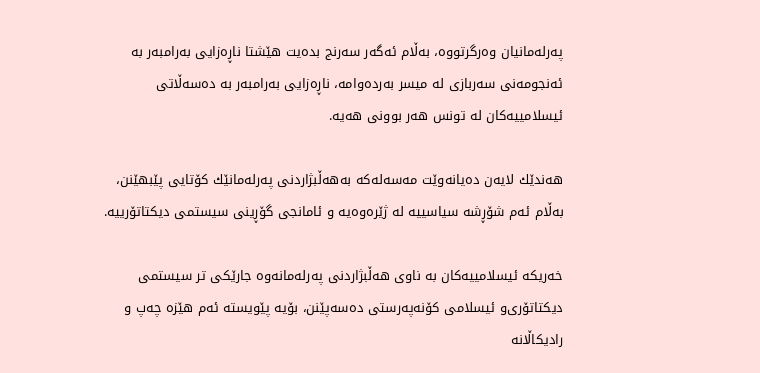په‌رله‌مانیان وه‌رگرتووه‌، به‌ڵام ئه‌گه‌ر سه‌رنج بده‌یت هێشتا ناڕه‌زایی‌ به‌رامبه‌ر به‌ ئه‌نجومه‌نی‌ سه‌ربازی له‌ میسر به‌رده‌وامه‌، ناڕه‌زایی‌ به‌رامبه‌ر به‌ ده‌سه‌ڵاتی‌ ئیسلامییه‌كان له‌ تونس هه‌ر بوونی‌ هه‌یه‌.

هه‌ندێك لایه‌ن ده‌یانه‌وێت مه‌سه‌له‌كه‌ به‌هه‌ڵبژاردنی‌ په‌رله‌مانێك كۆتایی‌ پێبهێنن، به‌ڵام ئه‌م شۆڕشه‌ سیاسییه‌ له‌ ژێره‌وه‌یه‌ و ئامانجی گۆڕینی‌ سیستمی دیكتاتۆرییه‌.

خه‌ریكه‌ ئیسلامییه‌كان به‌ ناوی‌ هه‌ڵبژاردنی‌ په‌رله‌مانه‌وه‌ جارێكی‌ تر سیستمی‌ دیكتاتۆری‌‌و ئیسلامی‌ كۆنه‌په‌رستی‌ ده‌سه‌پێنن، بۆیه‌ پێویسته‌ ئه‌م هێزه‌ چه‌پ و رادیكاڵانه‌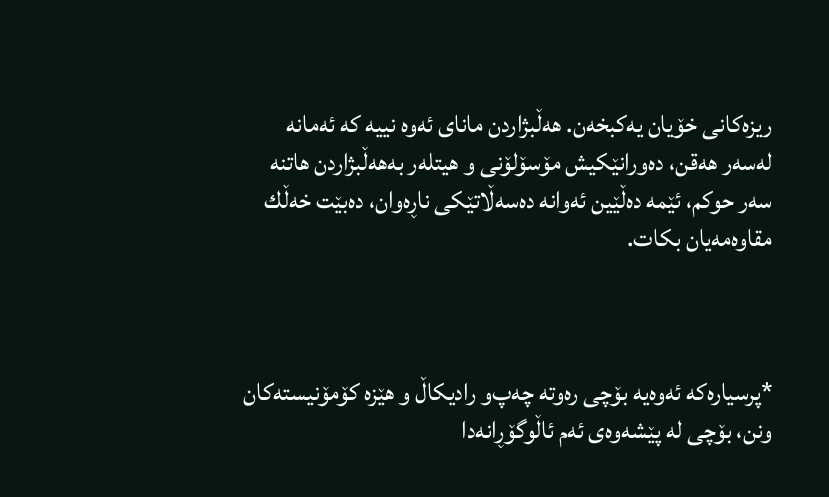ریزه‌كانی‌ خۆیان یه‌كبخه‌ن. هه‌ڵبژاردن مانای‌ ئه‌وه‌ نییه‌ كه‌ ئه‌مانه‌ له‌سه‌ر هه‌قن، ده‌ورانێكیش مۆسۆلۆنی و هیتله‌ر به‌هه‌ڵبژاردن هاتنه‌ سه‌ر حوكم، ئێمه‌ ده‌ڵێین ئه‌وانه‌ ده‌سه‌ڵاتێكی‌ ناڕه‌وان، ده‌بێت خه‌ڵك مقاوه‌مه‌یان بكات.



*پرسیاره‌كه‌ ئه‌وه‌یه‌ بۆچی‌ ره‌وته‌ چه‌پ‌و رادیكاڵ‌ و هێزه‌ كۆمۆنیسته‌كان ونن، بۆچی له‌ پێشه‌وه‌ی‌ ئه‌م ئاڵوگۆڕانه‌دا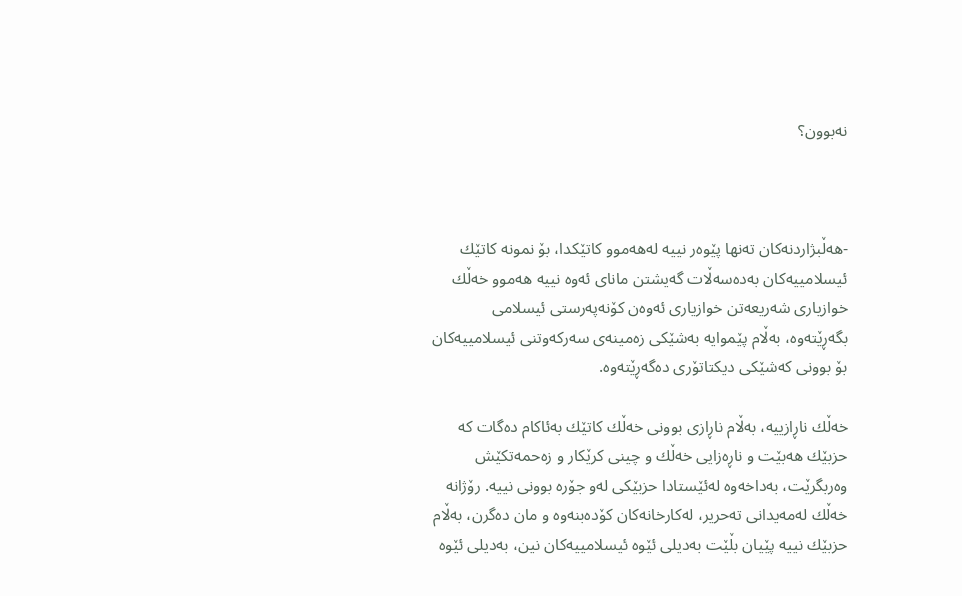نه‌بوون؟



-هه‌ڵبژاردنه‌كان ته‌نها پێوه‌ر نییه‌ له‌هه‌موو كاتێكدا، بۆ نمونه‌ كاتێك ئیسلامییه‌كان به‌ده‌سه‌ڵات گه‌یشتن مانای‌ ئه‌وه‌ نییه‌ هه‌موو خه‌ڵك خوازیاری‌ شه‌ریعه‌تن خوازیاری‌ ئه‌وه‌ن كۆنه‌په‌رستی‌ ئیسلامی‌ بگه‌ڕێته‌وه‌، به‌ڵام پێموایه‌ به‌شێكی‌ زه‌مینه‌ی‌ سه‌ركه‌وتنی‌ ئیسلامییه‌كان بۆ بوونی‌ كه‌شێكی‌ دیكتاتۆری ده‌گه‌ڕێته‌وه‌.

خه‌ڵك ناڕازییه‌، به‌ڵام ناڕازی بوونی‌ خه‌ڵك كاتێك به‌ئاكام ده‌گات كه‌ حزبێك هه‌بێت و ناڕه‌زایی خه‌ڵك و چینی‌ كرێكار و زه‌حمه‌تكێش وه‌ربگرێت، به‌داخه‌وه‌ له‌ئێستادا حزبێكی‌ له‌و جۆره‌ بوونی‌ نییه‌. رۆژانه‌ خه‌ڵك له‌مه‌یدانی‌ ته‌حریر، له‌كارخانه‌كان كۆده‌بنه‌وه‌ و مان ده‌گرن، به‌ڵام حزبێك نییه‌ پێیان بڵێت به‌دیلی‌ ئێوه‌ ئیسلامییه‌كان نین، به‌دیلی‌ ئێوه‌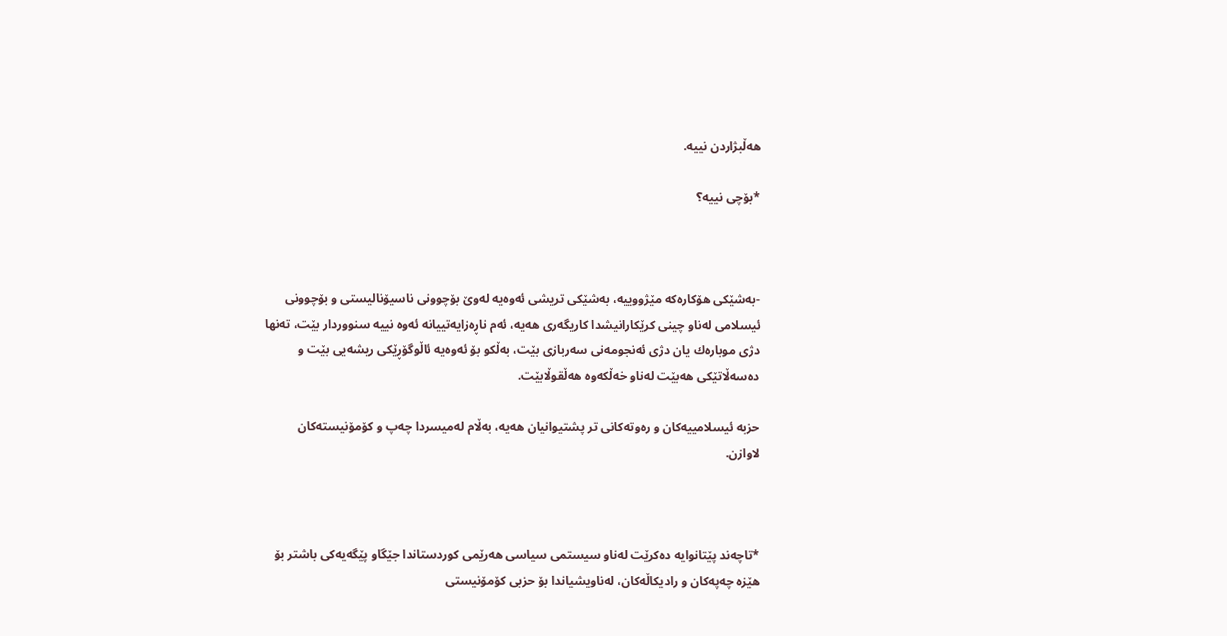هه‌ڵبژاردن نییه‌.

*بۆچی‌ نییه‌؟



-به‌شێكی‌ هۆكاره‌كه‌ مێژووییه‌، به‌شێكی‌ تریشی‌ ئه‌وه‌یه‌ له‌وێ‌ بۆچوونی‌ ناسیۆنالیستی‌ و بۆچوونی‌ ئیسلامی‌ له‌ناو چینی‌ كرێكارانیشدا كاریگه‌ری هه‌یه‌، ئه‌م ناڕه‌زایه‌تییانه‌ ئه‌وه‌ نییه‌ سنووردار بێت، ته‌نها دژی‌ موباره‌ك یان دژی‌ ئه‌نجومه‌نی‌ سه‌ربازی بێت، به‌ڵكو بۆ ئه‌وه‌یه‌ ئاڵوگۆڕێكی‌ ریشه‌یی بێت و ده‌سه‌ڵاتێكی‌ هه‌بێت له‌ناو خه‌ڵكه‌وه‌ هه‌ڵقوڵابێت.

حزبه‌ ئیسلامییه‌كان و ره‌وته‌كانی‌ تر پشتیوانیان هه‌یه‌، به‌ڵام له‌میسردا چه‌پ و كۆمۆنیسته‌كان لاوازن.



*تاچه‌ند پێتانوایه‌ ده‌كرێت له‌ناو سیستمی‌ سیاسی‌ هه‌رێمی‌ كوردستاندا جێگاو پێگه‌یه‌كی‌ باشتر بۆ هێزه‌ چه‌په‌كان و رادیكاڵه‌كان، له‌ناویشیاندا بۆ حزبی‌ كۆمۆنیستی‌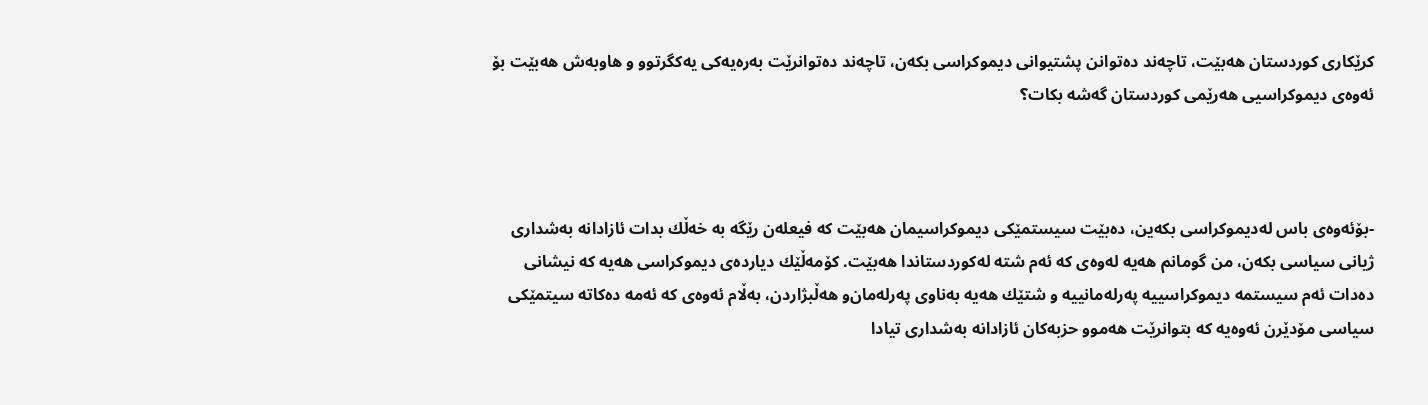كرێكاری‌ كوردستان هه‌بێت، تاچه‌ند ده‌توانن پشتیوانی‌ دیموكراسی بكه‌ن، تاچه‌ند ده‌توانرێت به‌ره‌یه‌كی‌ یه‌كگرتوو و هاوبه‌ش هه‌بێت بۆ ئه‌وه‌ی‌ دیموكراسیی‌ هه‌رێمی‌ كوردستان گه‌شه‌ بكات؟



-بۆئه‌وه‌ی باس له‌دیموكراسی بكه‌ین، ده‌بێت سیستمێكی دیموكراسیمان هه‌بێت كه‌ فیعله‌ن رێگه‌ به‌ خه‌ڵك بدات ئازادانه‌ به‌شداری ژیانی سیاسی بكه‌ن، من گومانم هه‌یه‌ له‌وه‌ی كه‌ ئه‌م شته‌ له‌كوردستاندا هه‌بێت. كۆمه‌ڵێك دیارده‌ی‌ دیموكراسی‌ هه‌یه‌ كه‌ نیشانی ده‌دات ئه‌م سیستمه‌ دیموكراسییه‌ په‌رله‌مانییه‌ و شتێك هه‌یه‌ به‌ناوی په‌رله‌مان‌و هه‌ڵبژاردن، به‌ڵام ئه‌وه‌ی كه‌ ئه‌مه‌ ده‌كاته‌ سیتمێكی سیاسی مۆدێرن ئه‌وه‌یه‌ كه‌ بتوانرێت هه‌موو حزبه‌كان ئازادانه‌ به‌شداری تیادا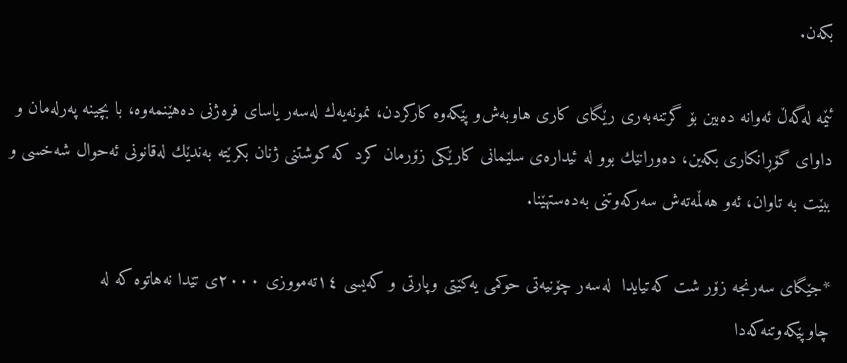بكه‌ن.

ئێمه‌ له‌گه‌ڵ ئه‌وانه‌ ده‌بین بۆ گرتنه‌به‌ری‌ رێگای كاری هاوبه‌ش‌و پێكه‌وه‌ كاركردن، نمونه‌یه‌ك له‌سه‌ر یاسای فره‌ژنی ده‌هێنمه‌وه‌، با بچینه‌ په‌رله‌مان و داوای‌ گۆڕانكاری بكه‌ین، ده‌ورانێك بوو له‌ ئیداره‌ی‌ سلێمانی كارێكی زۆرمان كرد كه‌ كوشتنی ژنان بكرێته‌ به‌ندێك له‌قانونی ئه‌حوال شه‌خسی و ببێت به‌ تاوان، ئه‌و هه‌ڵمه‌ته‌ش سه‌ركه‌وتنی‌ به‌ده‌ستهێنا.

*جێگای سەرنجە زۆر شت کەتیایدا  لەسەر چۆنیەتی حوکمی یەکێتی وپارتی و کەیسی ١٤تەمووزی ٢٠٠٠ی تێدا نەهاتوە کە لە چاوپێکەوتنەکەدا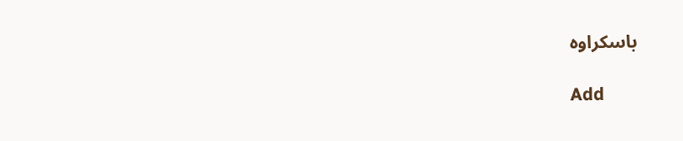باسکراوە

Add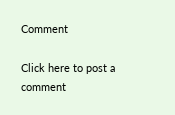Comment

Click here to post a comment